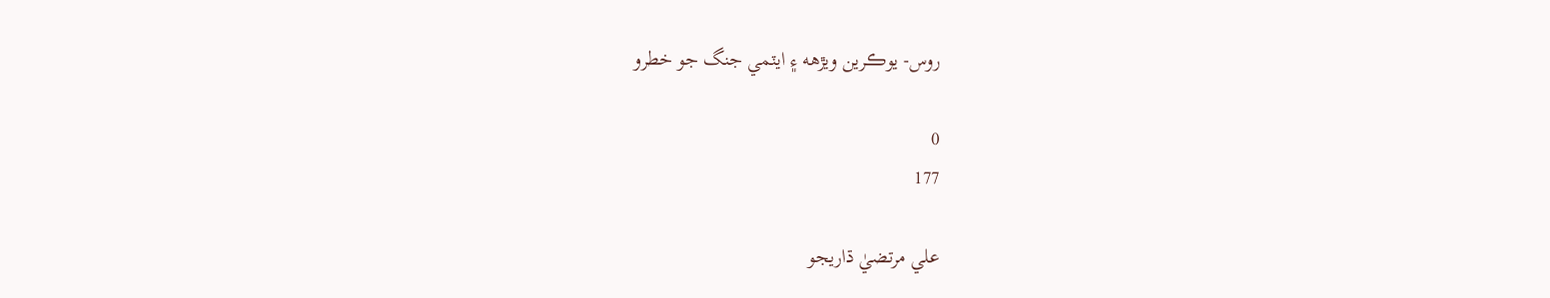روس- يوڪرين ويڙهه ۽ ايٽمي جنگ جو خطرو

0
177

علي مرتضيٰ ڌاريجو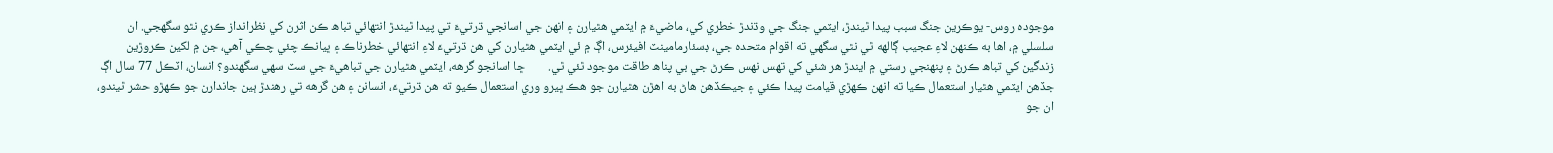موجوده روس- يوڪرين جنگ سبب پيدا ٿيندڙ، ايٽمي جنگ جي وڌندڙ خطري کي، ماضيءَ ۾ ايٽمي هٿيارن ۽ انهن جي اسانجي ڌرتيءَ تي پيدا ٿيندڙ انتهائي تباھ ڪن اثرن کي نظرانداز ڪري نٿو سگهجي. ان سلسلي ۾، اها به ڪنهن لاءِ عجيب ڳالهه ٿي نٿي سگهي ته اقوام متحده جي، ڊسئارمامينٽ افيئرس، اڳ ۾ ئي ايٽمي هٿيارن کي هن ڌرتيءَ لاءِ انتهائي خطرناڪ ۽ ڀيانڪ چئي چڪي آهي، جن ۾ لکين ڪروڙين زندگين کي تباھ ڪرڻ ۽ پنهنجي رستي ۾ ايندڙ هر شئي کي تهس نهس ڪرڻ جي بي پناھ طاقت موجود ٿئي ٿي.        ڇا اسانجو گرهه، ايٽمي هٿيارن جي تباهيءَ جي سٽ سهي سگهندو؟ انسان، اٽڪل 77 سال اڳ جڏهن ايٽمي هٿيار استعمال ڪيا ته انهن ڪهڙي قيامت پيدا ڪئي ۽ جيڪڏهن هاڻ به اهڙن هٿيارن جو هڪ ڀيرو وري استعمال ڪيو ته هن ڌرتيءَ، انسانن ۽ هن گرهه تي رهندڙ ٻين جاندارن جو ڪهڙو حشر ٿيندو، ان جو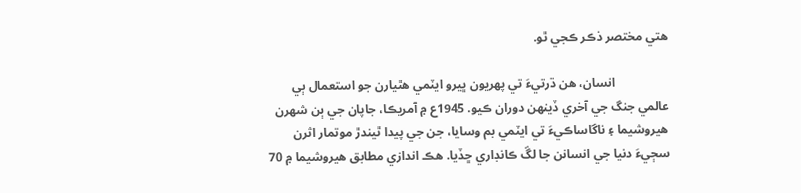هتي مختصر ذڪر ڪجي ٿو.

                 انسان، هن ڌرتيءَ تي پهريون ڀيرو ايٽمي هٿيارن جو استعمال ٻي عالمي جنگ جي آخري ڏينهن دوران ڪيو. 1945ع ۾ آمريڪا، جاپان جي ٻن شهرن هيروشيما ۽ ناگاساڪيءَ تي ايٽمي بم وسايا، جن جي پيدا ٿيندڙ موتمار اثرن سڄيءَ دنيا جي انسانن جا لڱ ڪانڊاري ڇڏيا. هڪ اندازي مطابق هيروشيما ۾ 70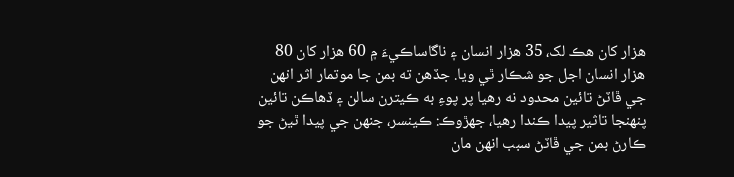هزار کان هڪ لک، 35 هزار انسان ۽ ناگاساڪيءَ ۾ 60 هزار کان 80 هزار انسان اجل جو شڪار ٿي ويا. جڏهن ته بمن جا موتمار اثر انهن جي ڦاٽڻ تائين محدود نه رهيا پر پوءِ به ڪيترن سالن ۽ ڏهاڪن تائين پنهنجا تاثير پيدا ڪندا رهيا، جهڙوڪ: ڪينسر، جنهن جي پيدا ٿيڻ جو ڪارڻ بمن جي ڦاٽڻ سبب انهن مان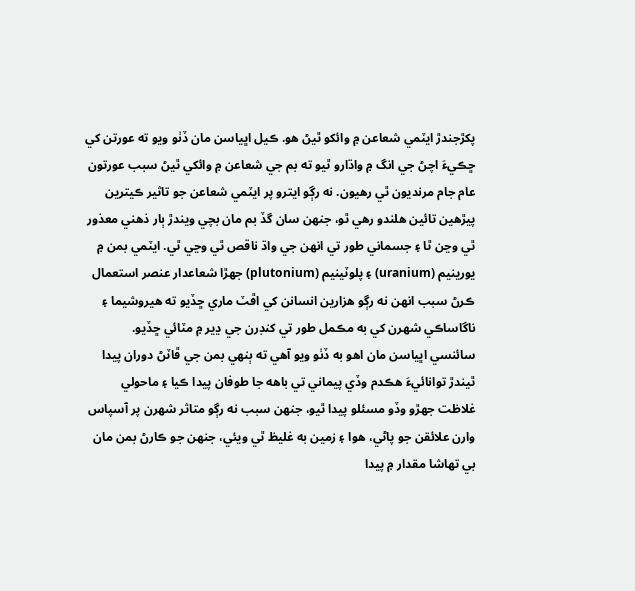پکڙجندڙ ايٽمي شعاعن ۾ وائکو ٿيڻ هو. ڪيل اڀياسن مان ڏٺو ويو ته عورتن کي ڇڪيءَ اچڻ جي انگ ۾ واڌارو ٿيو ته بم جي شعاعن ۾ وائکي ٿيڻ سبب عورتون عام جام مرنديون ٿي رهيون. نه رڳو ايترو پر ايٽمي شعاعن جو تاثير ڪيترين پيڙهين تائين هلندو رهي ٿو، جنهن سان گڏ بم مان بچي ويندڙ ٻار ذهني معذور ٿي وڃن ٿا ۽ جسماني طور تي انهن جي واڌ ناقص ٿي وڃي ٿي. ايٽمي بمن ۾ يورينيم (uranium) ۽ پلوٽينيم (plutonium) جهڙا شعاعدار عنصر استعمال ڪرڻ سبب انهن نه رڳو هزارين انسانن کي اڦٽ ماري ڇڏيو ته هيروشيما ۽ ناگاساڪي شهرن کي به مڪمل طور تي کنڊرن جي ڍير ۾ مٽائي ڇڏيو. سائنسي اڀياسن مان اهو به ڏٺو ويو آهي ته ٻنهي بمن جي ڦاٽڻ دوران پيدا ٿيندڙ توانائيءَ هڪدم وڏي پيماني تي باهه جا طوفان پيدا ڪيا ۽ ماحولي غلاظت جهڙو وڏو مسئلو پيدا ٿيو، جنهن سبب نه رڳو متاثر شهرن پر آسپاس وارن علائقن جو پاڻي، هوا ۽ زمين به غليظ ٿي ويئي، جنهن جو ڪارڻ بمن مان بي تھاشا مقدار ۾ پيدا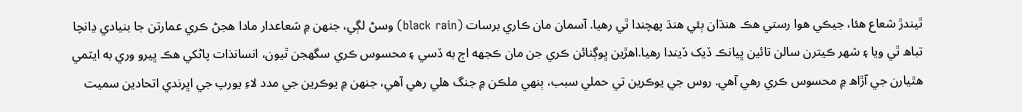ٿيندڙ شعاع هئا، جيڪي هوا رستي هڪ هنڌان ٻئي هنڌ پهچندا ٿي رهيا. آسمان مان ڪاري برسات (black rain) وسڻ لڳي، جنهن ۾ شعاعدار مادا هجڻ ڪري عمارتن جا بنيادي ڍانچا تباھ ٿي ويا ۽ شهر ڪيترن سالن تائين ڀيانڪ ڏيک ڏيندا رهيا.اهڙين ڀوڳنائن ڪري جن مان ڪجهه اڄ به ڏسي ۽ محسوس ڪري سگهجن ٿيون، انسانذات پاڻکي هڪ ڀيرو وري به ايٽمي هٿيارن جي آڙاھ ۾ محسوس ڪري رهي آهي. روس جي يوڪرين تي حملي سبب، ٻنهي ملڪن ۾ جنگ هلي رهي آهي، جنهن ۾ يوڪرين جي مدد لاءِ يورپ جي اڀرندي اتحادين سميت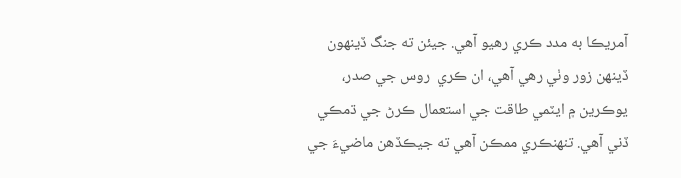آمريڪا به مدد ڪري رهيو آهي. جيئن ته جنگ ڏينهون ڏينهن زور وٺي رهي آهي، ان ڪري  روس جي صدر، يوڪرين ۾ ايٽمي طاقت جي استعمال ڪرڻ جي ڌمڪي ڏني آهي. تنهنڪري ممڪن آهي ته جيڪڏهن ماضيءَ جي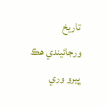تاريخ ورجائيندي هڪ ڀيرو وري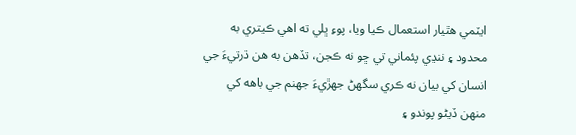ايٽمي هٿيار استعمال ڪيا ويا، پوءِ ڀلي ته اهي ڪيتري به محدود ۽ ننڍي پئماني تي ڇو نه ڪجن، تڏهن به هن ڌرتيءَ جي انسان کي بيان نه ڪري سگهڻ جهڙيءَ جهنم جي باهه کي منهن ڏيڻو پوندو ۽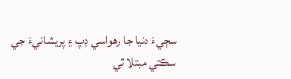سڄيءَ دنيا جا رهواسي ڊپ ۽ پريشانيءَ جي سڪتي مبتلا ٿي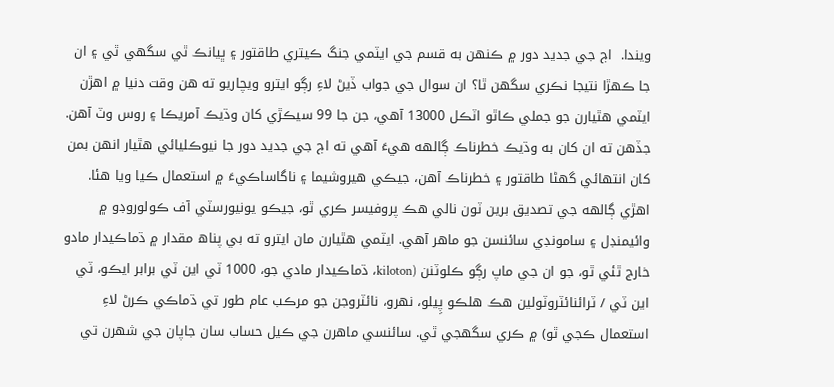ويندا.  اڄ جي جديد دور ۾ ڪنهن به قسم جي ايٽمي جنگ ڪيتري طاقتور ۽ ڀيانڪ ٿي سگهي ٿي ۽ ان جا ڪهڙا نتيجا نڪري سگهن ٿا؟ ان سوال جي جواب ڏيڻ لاءِ رڳو ايترو ويچاريو ته هن وقت دنيا ۾ اهڙن ايٽمي هٿيارن جو جملي ڪاٿو اٽڪل 13000 آهي، جن جا 99 سيڪڙي کان وڌيڪ آمريڪا ۽ روس وٽ آهن. جڏهن ته ان کان به وڌيڪ خطرناڪ ڳالهه هيءَ آهي ته اڄ جي جديد دور جا نيوڪليائي هٿيار انهن بمن کان انتهائي گھڻا طاقتور ۽ خطرناڪ آهن، جيڪي هيروشيما ۽ ناگاساڪيءَ ۾ استعمال ڪيا ويا هئا. اهڙي ڳالهه جي تصديق برين ٽون نالي هڪ پروفيسر ڪري ٿو، جيڪو يونيورسٽي آف ڪولوروڊو ۾ وائيمنڊل ۽ سامونڊي سائنسن جو ماهر آهي. ايٽمي هٿيارن مان ايترو ته بي پناھ مقدار ۾ ڌماڪيدار مادو خارج ٿئي ٿو، جو ان جي ماپ رڳو ڪلوٽنن (kiloton، ڌماڪيدار مادي جو، 1000 ٽي اين ٽي برابر ايڪو، ٽي اين ٽي / ٽرائنائٽروٽولين هڪ هلڪو پِيلو، نهرو، نائٽروجن جو مرڪب عام طور تي ڌماڪي ڪرڻ لاءِ استعمال ڪجي ٿو) ۾ ڪري سگهجي ٿي. سائنسي ماهرن جي ڪيل حساب سان جاپان جي شهرن تي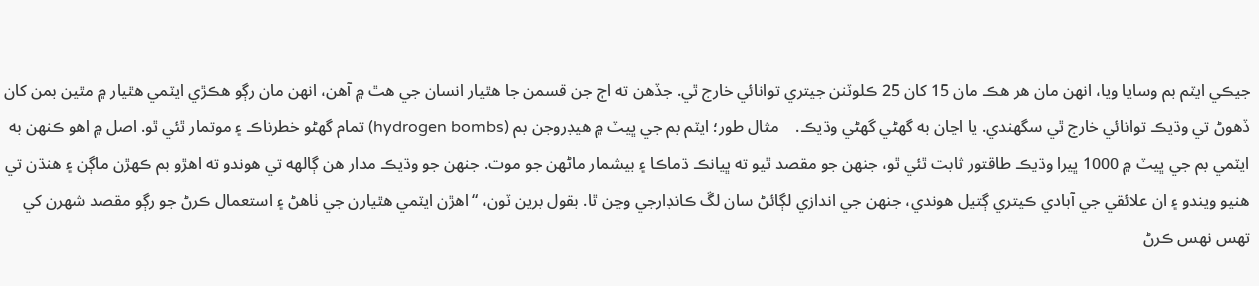جيڪي ايٽم بم وسايا ويا، انهن مان هر هڪ مان 15 کان 25 ڪلوٽنن جيتري توانائي خارج ٿي. جڏهن ته اڄ جن قسمن جا هٿيار انسان جي هٿ ۾ آهن، انهن مان رڳو هڪڙي ايٽمي هٿيار ۾ مٿين بمن کان  ڏهوڻ تي وڌيڪ توانائي خارج ٿي سگهندي. يا اڃان به گھڻي گھڻي وڌيڪ.    مثال طور؛ ايٽم بم جي ڀيٽ ۾ هيڊروجن بم (hydrogen bombs) تمام گھڻو خطرناڪ ۽ موتمار ٿئي ٿو. اصل ۾ اهو ڪنهن به ايٽمي بم جي ڀيٽ ۾ 1000 ڀيرا وڌيڪ طاقتور ثابت ٿئي ٿو، جنهن جو مقصد ٿيو ته ڀيانڪ ڌماڪا ۽ بيشمار ماڻهن جو موت. جنهن جو وڌيڪ مدار هن ڳالهه تي هوندو ته اهڙو بم ڪهڙن ماڳن ۽ هنڌن تي هنيو ويندو ۽ ان علائقي جي آبادي ڪيتري ڳتيل هوندي، جنهن جي اندازي لڳائڻ سان لڱ ڪانڊارجي وڃن ٿا. بقول برين ٽون، “اهڙن ايٽمي هٿيارن جي ٺاهڻ ۽ استعمال ڪرڻ جو رڳو مقصد شهرن کي تهس نهس ڪرڻ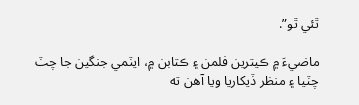ٿئي ٿو”.

ماضيءَ ۾ ڪيترين فلمن ۽ ڪتابن ۾، ايٽمي جنگين جا چٽ چٽيا ۽ منظر ڏيکاريا ويا آهن ته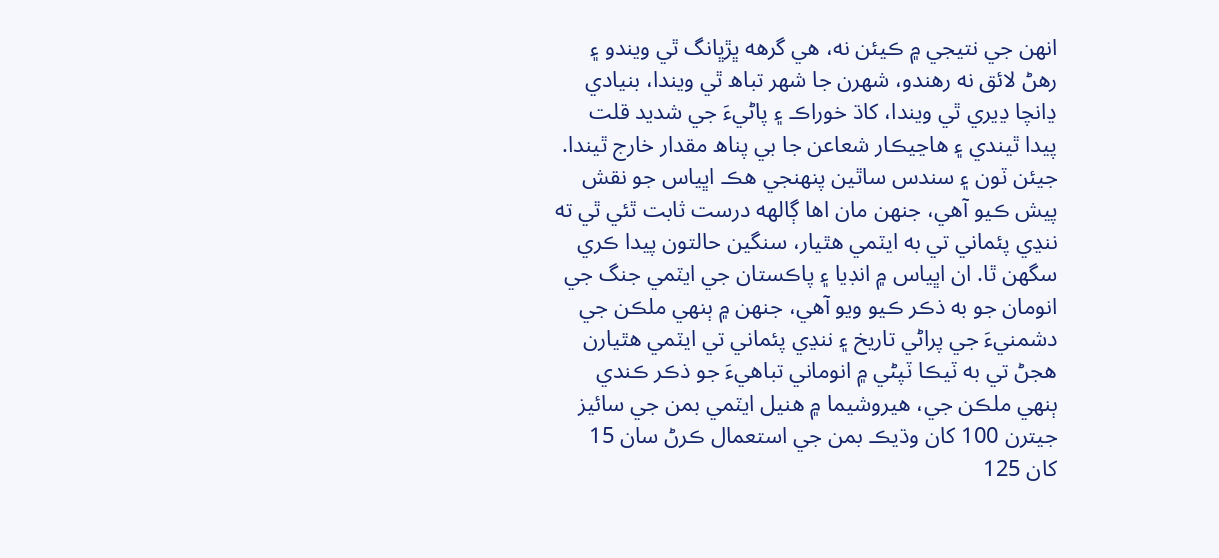انهن جي نتيجي ۾ ڪيئن نه، هي گرهه ڀڙڀانگ ٿي ويندو ۽ رهڻ لائق نه رهندو، شهرن جا شهر تباھ ٿي ويندا، بنيادي ڍانچا ڍيري ٿي ويندا، کاڌ خوراڪ ۽ پاڻيءَ جي شديد قلت پيدا ٿيندي ۽ هاڃيڪار شعاعن جا بي پناھ مقدار خارج ٿيندا. جيئن ٽون ۽ سندس ساٿين پنهنجي هڪ اڀياس جو نقش پيش ڪيو آهي، جنهن مان اها ڳالهه درست ثابت ٿئي ٿي ته ننڍي پئماني تي به ايٽمي هٿيار، سنگين حالتون پيدا ڪري سگهن ٿا. ان اڀياس ۾ انڊيا ۽ پاڪستان جي ايٽمي جنگ جي انومان جو به ذڪر ڪيو ويو آهي، جنهن ۾ ٻنهي ملڪن جي دشمنيءَ جي پراڻي تاريخ ۽ ننڍي پئماني تي ايٽمي هٿيارن هجڻ تي به ٽيڪا ٽپڻي ۾ انوماني تباهيءَ جو ذڪر ڪندي ٻنهي ملڪن جي، هيروشيما ۾ هنيل ايٽمي بمن جي سائيز جيترن 100 کان وڌيڪ بمن جي استعمال ڪرڻ سان 15 کان 125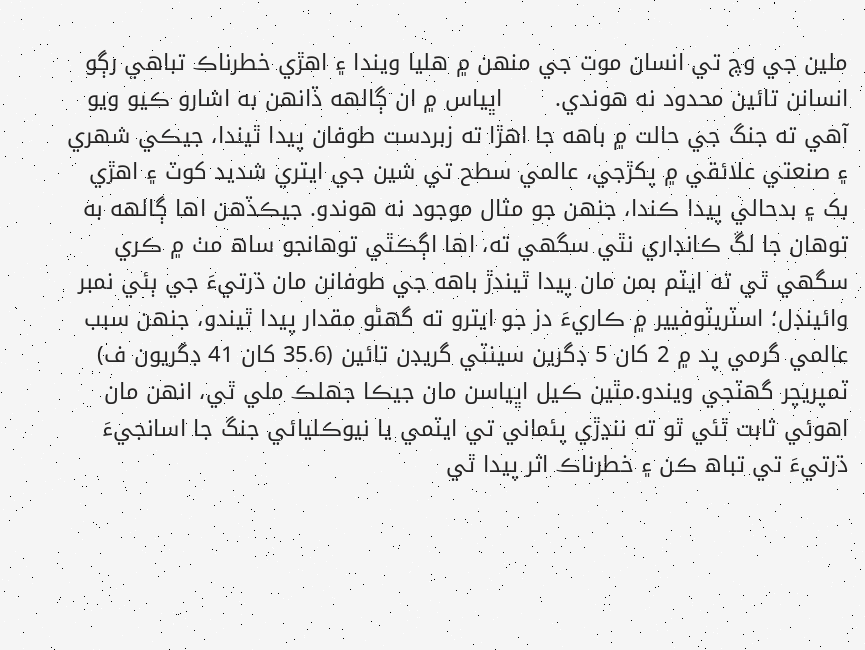ملين جي وچ تي انسان موت جي منهن ۾ هليا ويندا ۽ اهڙي خطرناڪ تباهي رڳو انسانن تائين محدود نه هوندي.       اڀياس ۾ ان ڳالهه ڏانهن به اشارو ڪيو ويو آهي ته جنگ جي حالت ۾ باهه جا اهڙا ته زبردست طوفان پيدا ٿيندا، جيڪي شهري ۽ صنعتي علائقي ۾ پکڙجي، عالمي سطح تي شين جي ايتري شديد کوٽ ۽ اهڙي بک ۽ بدحالي پيدا ڪندا، جنهن جو مثال موجود نه هوندو. جيڪڏهن اها ڳالهه به توهان جا لڱ ڪانڊاري نٿي سگهي ته، اها اڳڪٿي توهانجو ساھ مٺ ۾ ڪري سگهي ٿي ته ايٽم بمن مان پيدا ٿيندڙ باهه جي طوفانن مان ڌرتيءَ جي ٻئي نمبر وائينڊل؛ اسٽريٽوفيير ۾ ڪاريءَ دز جو ايترو ته گھڻو مقدار پيدا ٿيندو، جنهن سبب عالمي گرمي پد ۾ 2 کان 5 ڊگرين سينٽي گريڊن تائين (35.6 کان 41 ڊگريون ف) ٽمپريچر گھٽجي ويندو.مٿين ڪيل اڀياسن مان جيڪا جهلڪ ملي ٿي، انهن مان اهوئي ثابت ٿئي ٿو ته ننڍڙي پئماني تي ايٽمي يا نيوڪليائي جنگ جا اسانجيءَ ڌرتيءَ تي تباھ ڪن ۽ خطرناڪ اثر پيدا ٿي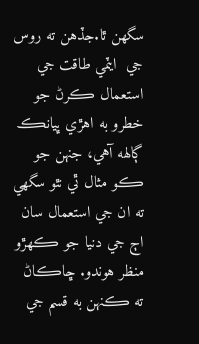سگهن ٿا.جڏهن ته روس جي  ايٽمي طاقت جي استعمال ڪرڻ جو خطرو به اهڙي ڀيانڪ ڳالهه آهي، جنهن جو ڪو مثال ٿي نٿو سگهي ته ان جي استعمال سان اڄ جي دنيا جو ڪهڙو منظر هوندو. ڇاڪاڻ ته ڪنهن به قسم جي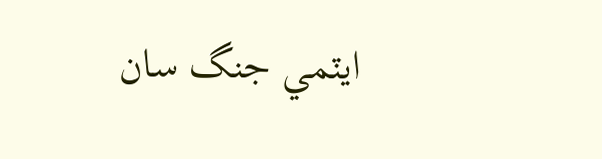ايٽمي جنگ سان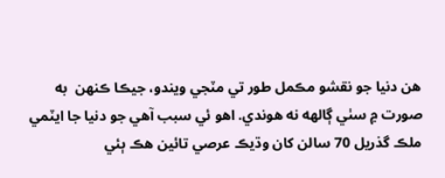هن دنيا جو نقشو مڪمل طور تي مٽجي ويندو، جيڪا ڪنهن  به صورت ۾ سٺي ڳالهه نه هوندي. اهو ئي سبب آهي جو دنيا جا ايٽمي ملڪ گذريل 70 سالن کان وڌيڪ عرصي تائين هڪ ٻئي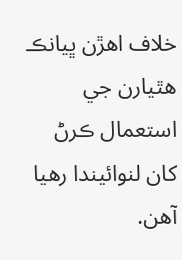خلاف اهڙن ڀيانڪ هٿيارن جي استعمال ڪرڻ کان لنوائيندا رهيا آهن.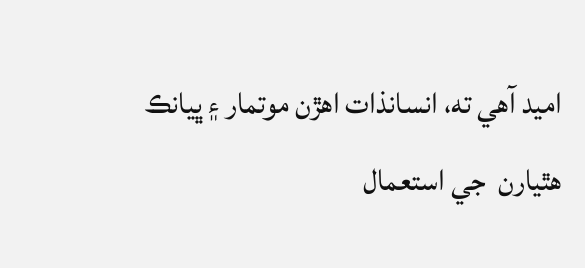اميد آهي ته، انسانذات اهڙن موتمار ۽ ڀيانڪ هٿيارن  جي استعمال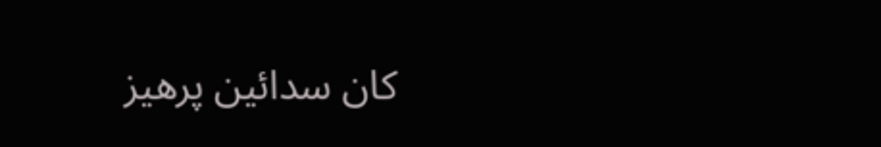کان سدائين پرهيز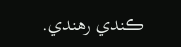ڪندي رهندي.